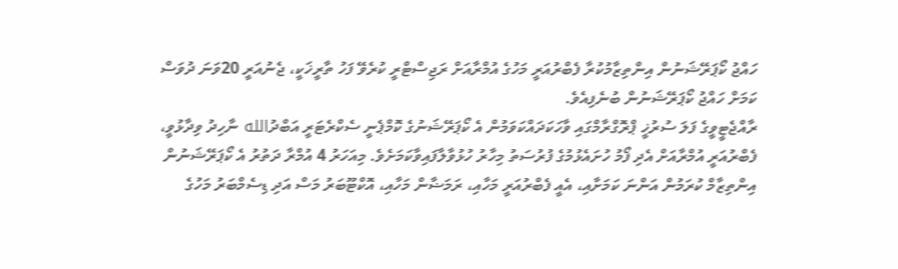ހައްޖު ކޯޕަރޭޝަނުން އިންތިޒާމުކުރާ ފެބްރުއަރީ މަހުގެ އުމްރާއަށް ރަޖިސްޓްރީ ކުރެވޭ ފަހު ތާރީޚަކީ، ޖެނުއަރީ 20ވަނަ ދުވަސް ކަމަށް ހައްޖު ކޯޕަރޭޝަނުން ބުނެފިއެވެ.
ރާއްޖެޓީވީގެ ފަލަ ސުރުޚީ ޕްރޮގްރާމްގައި ވާހަކަދައްކަވަމުން އެ ކޯޕަރޭޝަނުގެ ކޮމްޕެނީ ސެކްރެޓަރީ އަބްދުالله ނާހިދު ވިދާޅުވީ، ފެބްރުއަރީ އުމްރާއަށް އެދި ފޯމު ހުށައެޅުމުގެ ފުރުސަތު މިހާރު ހުޅުވާލާފައިވާކަމަށެވެ. މިއަހަރު 4 އުމްރާ ދަތުރު އެ ކޯޕަރޭޝަނުން އިންތިޒާމް ކުރަމުން އަންނަ ކަމަށާއި، އެއީ ފެބްރުއަރީ މަހާއި، ރަމަޟާން މަހާއި، އޮކްޓޫބަރު މަސް އަދި ޑިސެމްބަރު މަހުގެ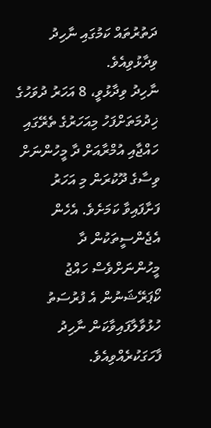ދަތުރުތައް ކަމުގައި ނާހިދު ވިދާޅުވިއެވެ.
ނާހިދު ވިދާޅުވީ، 8 އަހަރު ދުވަހުގެ ޚިދުމަތަށްފަހު މިއަހަރުގެ ތެރޭގައި ހައްޖާއި އުމްރާއަށް ދާ މީހުންނަށް ވިސާގެ ދޫކުރަން މި އަހަރު ފަށާފައިވާ ކަމަށެވެ. އެހެން އެޖެންސީތަކުން ދާ މީހުންނަށްވެސް ހައްޖު ކޯޕަރޭޝަނުން އެ ފުރުސަތު ހުޅުވާލާފައިވާކަން ނާހިދު ފާހަގަކުރެއްވިއެވެ.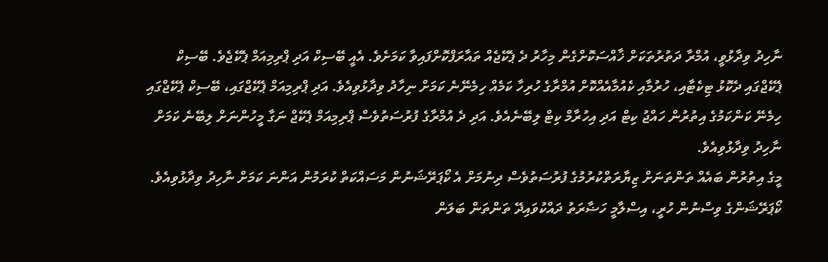ނާހިދު ވިދާޅުވީ، އުމްރާ ދަތުރުތަކަށް ޚާއްސަކޮށްގެން މިހާރު ދެ ޕެކޭޖެއް ތައާރަފްކޮށްފައިވާ ކަމަށެވެ. އެއީ ބޭސިކް އަދި ޕްރިމިއަމް ޕެކޭޖެވެ. ބޭސިކް ޕެކޭޖްގައި ދެކޮޅު ޓިކެޓާއި، ހުރުމާއި ކެއުމާއެއްކޮށް އުމްރާގެ ހުރިހާ ކަމެއް ހިމެނޭނެ ކަމަށް ނިހާދު ވިދާޅުވިއެވެ. އަދި ޕްރިމިއަމް ޕެކޭޖްގައި، ބޭސިކް ޕެކޭޖްގައި ހިމެނޭ ކަންކަމުގެ އިތުރުން ހައްޖު ކިޓް އަދި އިހުރާމް ކިޓް ލިބޭނެއެވެ. އަދި ދެ އުމްރާގެ ފުރުސަތުވެސް ޕްރިމިއަމް ޕެކޭޖް ނަގާ މީހުންނަށް ލިބޭނެ ކަމަށް ނާހިދު ވިދާޅުވިއެވެ.
މީގެ އިތުރުން ބައެއް ތަންތަނަށް ޒިޔާރަތްކުރުމުގެ ފުރުސަތުވެސް ދިނުމަށް އެ ކޯޕަރޭޝަނުން މަސައްކަތް ކުރަމުން އަންނަ ކަމަށް ނާހިދު ވިދާޅުވިއެވެ. ކޯޕަރޭޝަންގެ ވިސްނުން ހުރީ، އިސްލާމީ ހަޟާރަތު ދައްކުވައިދޭ ތަންތަން ބަލަން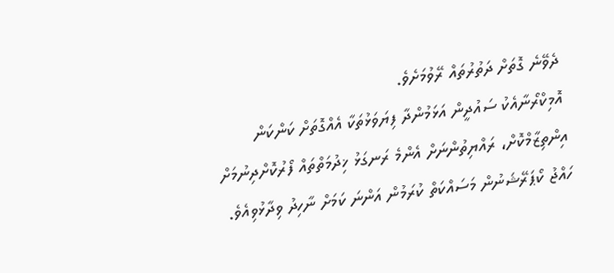ދެވޭނެ ގޮތަށް ދަތުރުތައް ރޭވުމަށެވެ.
އޮމިކްރޯނާއެކު ސައުދީން އަޅަމުންދާ ފިޔަވަޅުތަކާ އެއްގޮތަށް ކަންކަން އިންތިޒާމްކޮށް، ރައްޔިތުންނަށް އެންމެ ރަނގަޅު ޚިދުމަތްތައް ފޯރުކޮށްދިނުމަށް ހައްޖު ކޯޕަރޭޝަނުން މަސައްކަތް ކުރަމުން އަންނަ ކަމަށް ނާހިދު ވިދާޅުވިއެވެ.